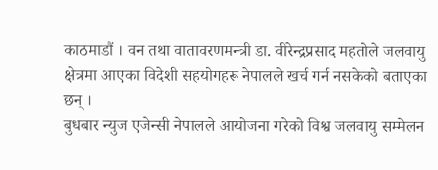काठमाडौं । वन तथा वातावरणमन्त्री डा. वीरेन्द्रप्रसाद महतोले जलवायु क्षेत्रमा आएका विदेशी सहयोगहरू नेपालले खर्च गर्न नसकेको बताएका छन् ।
बुधबार न्युज एजेन्सी नेपालले आयोजना गरेको विश्व जलवायु सम्मेलन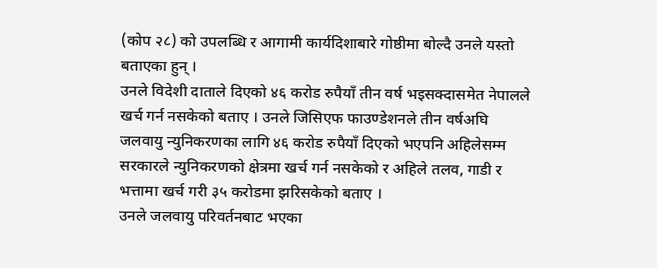(कोप २८) को उपलब्धि र आगामी कार्यदिशाबारे गोष्ठीमा बोल्दै उनले यस्तो बताएका हुन् ।
उनले विदेशी दाताले दिएको ४६ करोड रुपैयाँ तीन वर्ष भइसक्दासमेत नेपालले खर्च गर्न नसकेको बताए । उनले जिसिएफ फाउण्डेशनले तीन वर्षअघि जलवायु न्युनिकरणका लागि ४६ करोड रुपैयाँ दिएको भएपनि अहिलेसम्म सरकारले न्युनिकरणको क्षेत्रमा खर्च गर्न नसकेको र अहिले तलव, गाडी र भत्तामा खर्च गरी ३५ करोडमा झरिसकेको बताए ।
उनले जलवायु परिवर्तनबाट भएका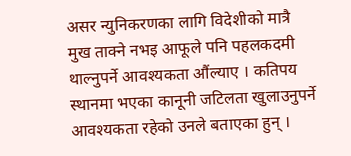असर न्युनिकरणका लागि विदेशीको मात्रै मुख ताक्ने नभइ आफूले पनि पहलकदमी थाल्नुपर्ने आवश्यकता औंल्याए । कतिपय स्थानमा भएका कानूनी जटिलता खुलाउनुपर्ने आवश्यकता रहेको उनले बताएका हुन् ।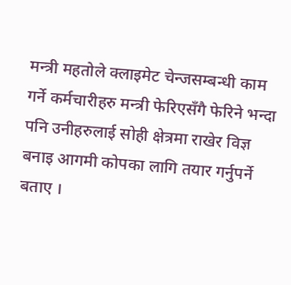मन्त्री महतोले क्लाइमेट चेन्जसम्बन्धी काम गर्ने कर्मचारीहरु मन्त्री फेरिएसँगै फेरिने भन्दा पनि उनीहरुलाई सोही क्षेत्रमा राखेर विज्ञ बनाइ आगमी कोपका लागि तयार गर्नुपर्ने बताए ।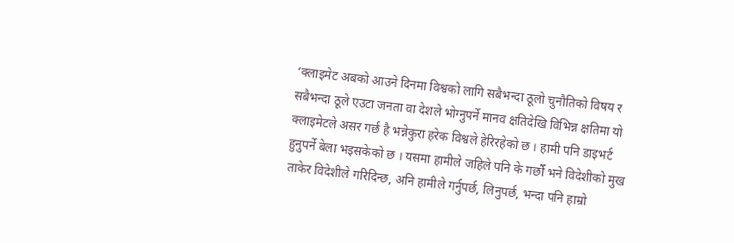‘क्लाइमेट अबको आउने दिनमा विश्वको लागि सबैभन्दा ठूलो चुनौतिको विषय र सबैभन्दा ठूले एउटा जनता वा देशले भोग्नुपर्ने मानव क्षतिदेखि विभिन्न क्षतिमा यो क्लाइमेटले असर गर्छ है भन्नेकुरा हरेक विश्वले हेरिरहेको छ । हामी पनि डाइभर्ट हुनुपर्ने बेला भइसकेको छ । यसमा हामीले जहिले पनि के गर्छौं भने विदेशीको मुख ताकेर विदेशीले गरिदिन्छ, अनि हामीले गर्नुपर्छ, लिनुपर्छ, भन्दा पनि हाम्रो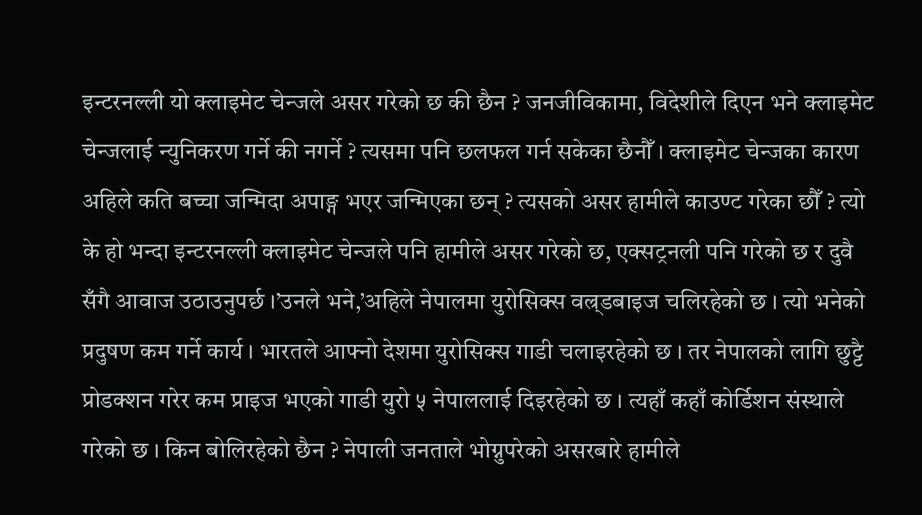इन्टरनल्ली यो क्लाइमेट चेन्जले असर गरेको छ की छैन ? जनजीविकामा, विदेशीले दिएन भने क्लाइमेट चेन्जलाई न्युनिकरण गर्ने की नगर्ने ? त्यसमा पनि छलफल गर्न सकेका छैनौँ । क्लाइमेट चेन्जका कारण अहिले कति बच्चा जन्मिदा अपाङ्ग भएर जन्मिएका छन् ? त्यसको असर हामीले काउण्ट गरेका छौँ ? त्यो के हो भन्दा इन्टरनल्ली क्लाइमेट चेन्जले पनि हामीले असर गरेको छ, एक्सट्रनली पनि गरेको छ र दुवै सँगै आवाज उठाउनुपर्छ ।’उनले भने,’अहिले नेपालमा युरोसिक्स वल्र्डबाइज चलिरहेको छ । त्यो भनेको प्रदुषण कम गर्ने कार्य । भारतले आफ्नो देशमा युरोसिक्स गाडी चलाइरहेको छ । तर नेपालको लागि छुट्टै प्रोडक्शन गरेर कम प्राइज भएको गाडी युरो ५ नेपाललाई दिइरहेको छ । त्यहाँ कहाँ कोर्डिशन संस्थाले गरेको छ । किन बोलिरहेको छैन ? नेपाली जनताले भोग्नुपरेको असरबारे हामीले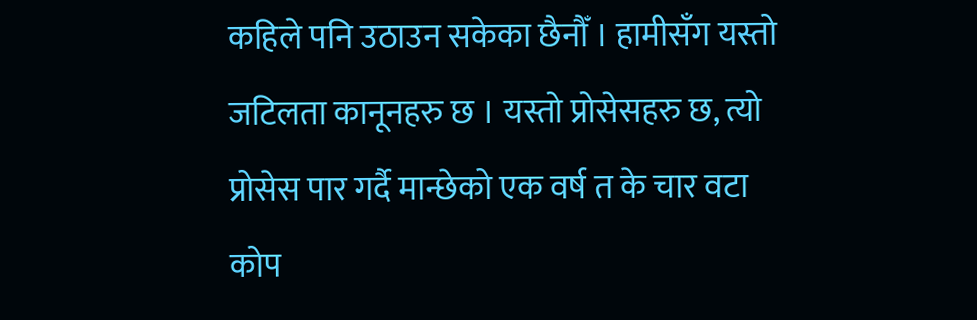कहिले पनि उठाउन सकेका छैनौँ । हामीसँग यस्तो जटिलता कानूनहरु छ । यस्तो प्रोसेसहरु छ, त्यो प्रोसेस पार गर्दै मान्छेको एक वर्ष त के चार वटा कोप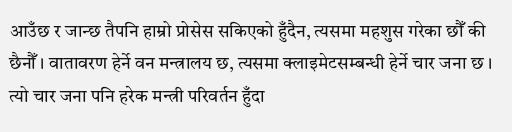आउँछ र जान्छ तैपनि हाम्रो प्रोसेस सकिएको हुँदैन, त्यसमा महशुस गरेका छौँ की छैनौँ । वातावरण हेर्ने वन मन्त्रालय छ, त्यसमा क्लाइमेटसम्बन्धी हेर्ने चार जना छ । त्यो चार जना पनि हरेक मन्त्री परिवर्तन हुँदा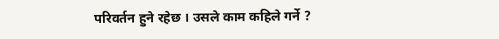परिवर्तन हुने रहेछ । उसले काम कहिले गर्ने ?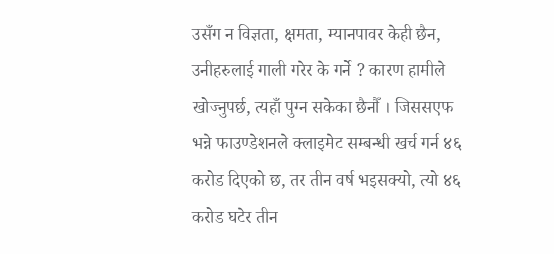उसँग न विज्ञता, क्षमता, म्यानपावर केही छैन, उनीहरुलाई गाली गरेर के गर्ने ? कारण हामीले खोज्नुपर्छ, त्यहाँ पुग्न सकेका छैनौँ । जिससएफ भन्ने फाउण्डेशनले क्लाइमेट सम्बन्धी खर्च गर्न ४६ करोड दिएको छ, तर तीन वर्ष भइसक्यो, त्यो ४६ करोड घटेर तीन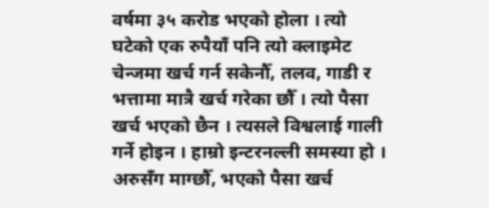वर्षमा ३५ करोड भएको होला । त्यो घटेको एक रुपैयाँ पनि त्यो क्लाइमेट चेन्जमा खर्च गर्न सकेनौँ, तलव, गाडी र भत्तामा मात्रै खर्च गरेका छौँ । त्यो पैसा खर्च भएको छैन । त्यसले विश्वलाई गाली गर्ने होइन । हाम्रो इन्टरनल्ली समस्या हो । अरुसँग माग्छौँ, भएको पैसा खर्च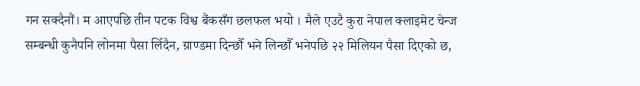गन सक्दैनौं। म आएपछि तीन पटक विश्व बैंकसँग छलफल भयो । मैले एउटै कुरा नेपाल क्लाइमेट चेन्ज सम्बन्धी कुनैपनि लोनमा पैसा लिँदैन, ग्राण्डमा दिन्छौँ भने लिन्छौँ भनेपछि २२ मिलियन पैसा दिएको छ,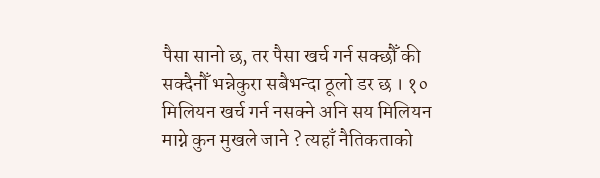पैसा सानो छ, तर पैसा खर्च गर्न सक्छौँ की सक्दैनौँ भन्नेकुरा सबैभन्दा ठूलो डर छ । १० मिलियन खर्च गर्न नसक्ने अनि सय मिलियन माग्ने कुन मुखले जाने ? त्यहाँ नैतिकताको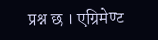प्रश्न छ । एग्रिमेण्ट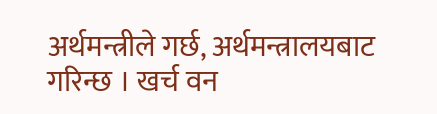अर्थमन्त्रीले गर्छ, अर्थमन्त्रालयबाट गरिन्छ । खर्च वन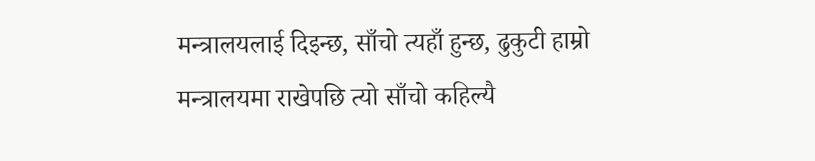मन्त्रालयलाई दिइन्छ, साँचो त्यहाँ हुन्छ, ढुकुटी हाम्रो मन्त्रालयमा राखेपछि त्यो साँचो कहिल्यै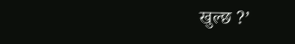खुल्छ ?’